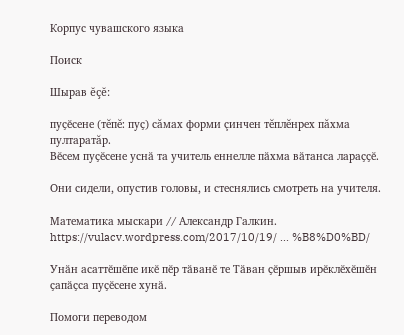Корпус чувашского языка

Поиск

Шырав ĕçĕ:

пуҫӗсене (тĕпĕ: пуҫ) сăмах форми çинчен тĕплĕнрех пăхма пултаратăр.
Вӗсем пуҫӗсене уснӑ та учитель еннелле пӑхма вӑтанса лараҫҫӗ.

Они сидели, опустив головы, и стеснялись смотреть на учителя.

Математика мыскари // Александр Галкин. https://vulacv.wordpress.com/2017/10/19/ ... %B8%D0%BD/

Унӑн асаттӗшӗпе икӗ пӗр тӑванӗ те Тӑван ҫӗршыв ирӗклӗхӗшӗн ҫапӑҫса пуҫӗсене хунӑ.

Помоги переводом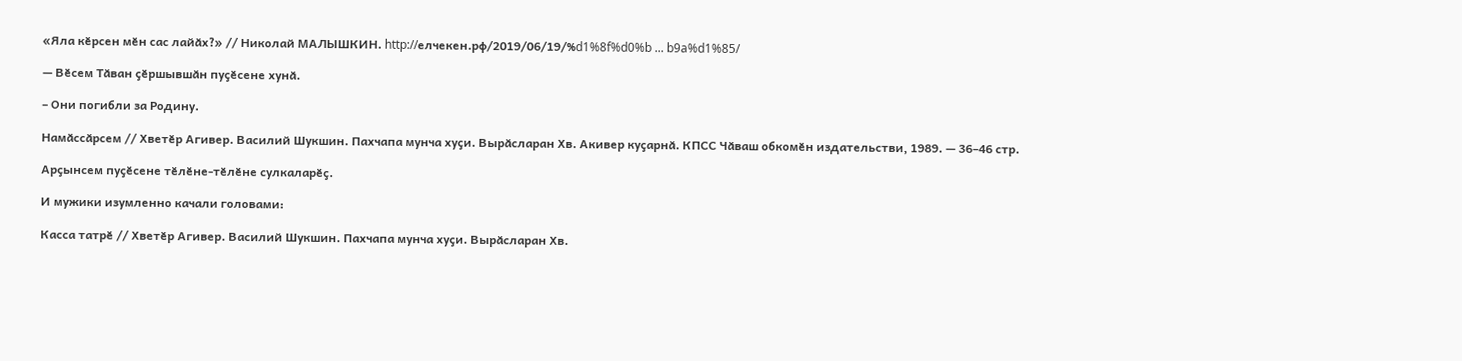«Яла кӗрсен мӗн сас лайӑх?» // Николай МАЛЫШКИН. http://елчекен.рф/2019/06/19/%d1%8f%d0%b ... b9a%d1%85/

— Вӗсем Тӑван ҫӗршывшӑн пуҫӗсене хунӑ.

– Они погибли за Родину.

Намӑссӑрсем // Хветӗр Агивер. Василий Шукшин. Пахчапа мунча хуҫи. Вырӑсларан Хв. Акивер куҫарнӑ. КПСС Чӑваш обкомӗн издательстви, 1989. — 36–46 стр.

Арҫынсем пуҫӗсене тӗлӗне-тӗлӗне сулкаларӗҫ.

И мужики изумленно качали головами:

Касса татрӗ // Хветӗр Агивер. Василий Шукшин. Пахчапа мунча хуҫи. Вырӑсларан Хв.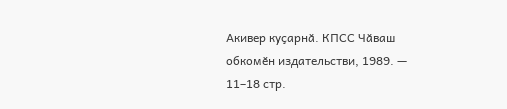Акивер куҫарнӑ. КПСС Чӑваш обкомӗн издательстви, 1989. — 11–18 стр.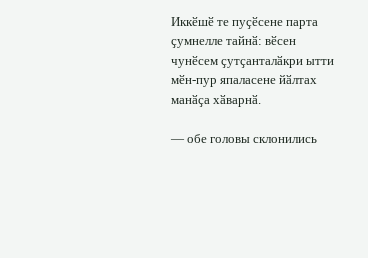Иккӗшӗ те пуҫӗсене парта ҫумнелле тайнӑ: вӗсен чунӗсем ҫутҫанталӑкри ытти мӗн-пур япаласене йӑлтах манӑҫа хӑварнӑ.

— обе головы склонились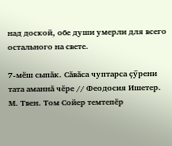над доской, обе души умерли для всего остального на свете.

7-мӗш сыпӑк. Сӑвӑса чуптарса ҫӳрени тата аманнӑ чӗре // Феодосия Ишетер. М. Твен. Том Сойер темтепӗр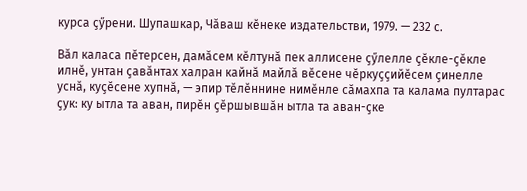курса ҫӳрени. Шупашкар, Чӑваш кӗнеке издательстви, 1979. — 232 с.

Вӑл каласа пӗтерсен, дамӑсем кӗлтунӑ пек аллисене ҫӳлелле ҫӗкле-ҫӗкле илнӗ, унтан ҫавӑнтах халран кайнӑ майлӑ вӗсене чӗркуҫҫийӗсем ҫинелле уснӑ, куҫӗсене хупнӑ, — эпир тӗлӗннине нимӗнле сӑмахпа та калама пултарас ҫук: ку ытла та аван, пирӗн ҫӗршывшӑн ытла та аван-ҫке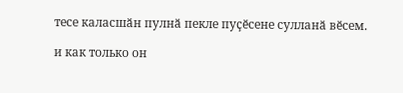тесе каласшӑн пулнӑ пекле пуҫӗсене сулланӑ вӗсем.

и как только он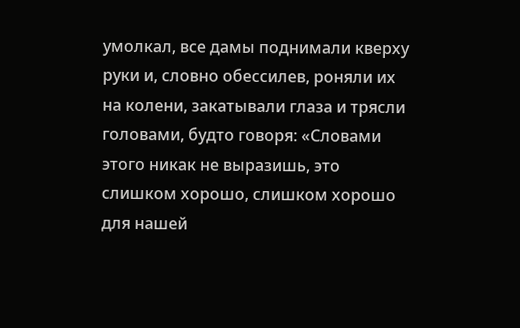умолкал, все дамы поднимали кверху руки и, словно обессилев, роняли их на колени, закатывали глаза и трясли головами, будто говоря: «Словами этого никак не выразишь, это слишком хорошо, слишком хорошо для нашей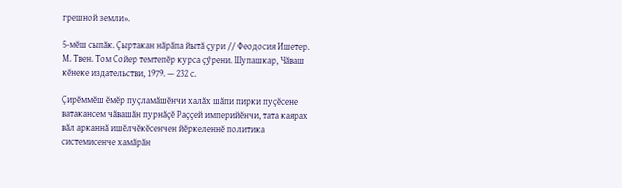грешной земли».

5-мӗш сыпӑк. Ҫыртакан нӑрӑпа йытӑ ҫури // Феодосия Ишетер. М. Твен. Том Сойер темтепӗр курса ҫӳрени. Шупашкар, Чӑваш кӗнеке издательстви, 1979. — 232 с.

Ҫирӗммӗш ӗмӗр пуҫламӑшӗнчи халӑх шӑпи пирки пуҫӗсене ватакансем чӑвашӑн пурнӑҫӗ Раҫҫей империйӗнчи, тата каярах вӑл арканнӑ ишӗлчӗкӗсенчен йӗркеленнӗ политика системисенче хамӑрӑн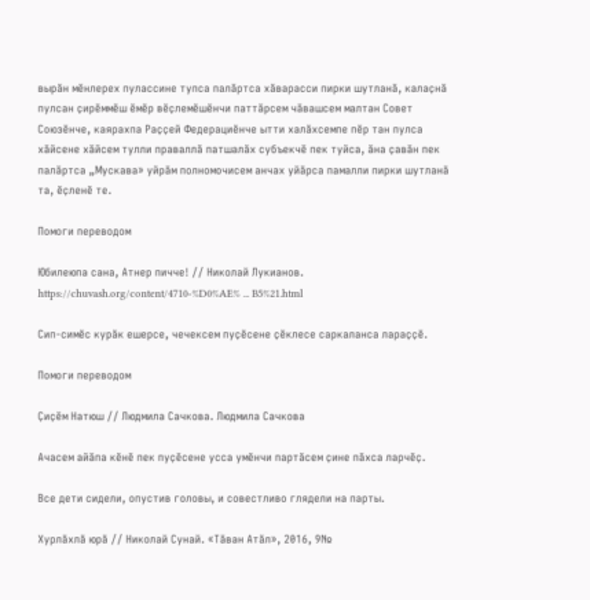вырӑн мӗнлерех пулассине тупса палӑртса хӑварасси пирки шутланӑ, калаҫнӑ пулсан ҫирӗммӗш ӗмӗр вӗҫлемӗшӗнчи паттӑрсем чӑвашсем малтан Совет Союзӗнче, каярахпа Раҫҫей Федерациӗнче ытти халӑхсемпе пӗр тан пулса хӑйсене хӑйсем тулли праваллӑ патшалӑх субъекчӗ пек туйса, ӑна ҫавӑн пек палӑртса „Мускава» уйрӑм полномочисем анчах уйӑрса памалли пирки шутланӑ та, ӗҫленӗ те.

Помоги переводом

Юбилеюпа сана, Атнер пичче! // Николай Лукианов. https://chuvash.org/content/4710-%D0%AE% ... B5%21.html

Сип-симӗс курӑк ешерсе, чечексем пуҫӗсене ҫӗклесе саркаланса лараҫҫӗ.

Помоги переводом

Ҫиҫӗм Натюш // Людмила Сачкова. Людмила Сачкова

Ачасем айӑпа кӗнӗ пек пуҫӗсене усса умӗнчи партӑсем ҫине пӑхса ларчӗҫ.

Все дети сидели, опустив головы, и совестливо глядели на парты.

Хурлӑхлӑ юрӑ // Николай Сунай. «Тӑван Атӑл», 2016, 9№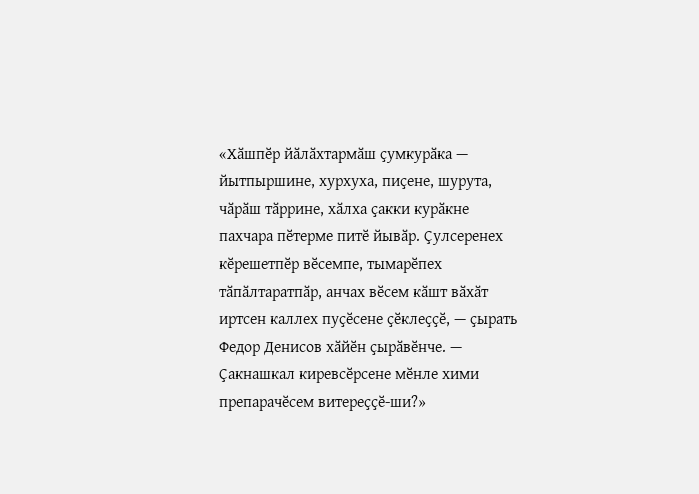«Хӑшпӗр йӑлӑхтармӑш ҫумкурӑка — йытпыршине, хурхуха, пиҫене, шурута, чӑрӑш тӑррине, хӑлха ҫакки курӑкне пахчара пӗтерме питӗ йывӑр. Ҫулсеренех кӗрешетпӗр вӗсемпе, тымарӗпех тӑпӑлтаратпӑр, анчах вӗсем кӑшт вӑхӑт иртсен каллех пуҫӗсене ҫӗклеҫҫӗ, — ҫырать Федор Денисов хӑйӗн ҫырӑвӗнче. — Ҫакнашкал киревсӗрсене мӗнле хими препарачӗсем витереҫҫӗ-ши?»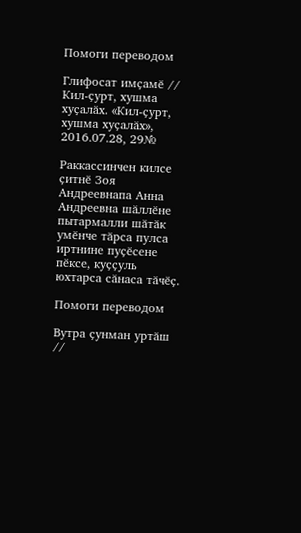Помоги переводом

Глифосат имҫамӗ // Кил-ҫурт, хушма хуҫалӑх. «Кил-ҫурт, хушма хуҫалӑх», 2016.07.28, 29№

Раккассинчен килсе ҫитнӗ Зоя Андреевнапа Анна Андреевна шӑллӗне пытармалли шӑтӑк умӗнче тӑрса пулса иртнине пуҫӗсене пӗксе, куҫҫуль юхтарса сӑнаса тӑчӗҫ.

Помоги переводом

Вутра ҫунман уртӑш //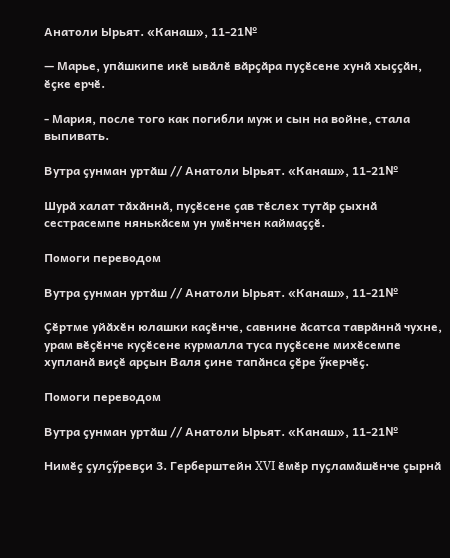Анатоли Ырьят. «Канаш», 11-21№

— Марье, упӑшкипе икӗ ывӑлӗ вӑрҫӑра пуҫӗсене хунӑ хыҫҫӑн, ӗҫке ерчӗ.

- Мария, после того как погибли муж и сын на войне, стала выпивать.

Вутра ҫунман уртӑш // Анатоли Ырьят. «Канаш», 11-21№

Шурӑ халат тӑхӑннӑ, пуҫӗсене ҫав тӗслех тутӑр ҫыхнӑ сестрасемпе нянькӑсем ун умӗнчен каймаҫҫӗ.

Помоги переводом

Вутра ҫунман уртӑш // Анатоли Ырьят. «Канаш», 11-21№

Ҫӗртме уйӑхӗн юлашки каҫӗнче, савнине ӑсатса таврӑннӑ чухне, урам вӗҫӗнче куҫӗсене курмалла туса пуҫӗсене михӗсемпе хупланӑ виҫӗ арҫын Валя ҫине тапӑнса ҫӗре ӳкерчӗҫ.

Помоги переводом

Вутра ҫунман уртӑш // Анатоли Ырьят. «Канаш», 11-21№

Нимӗҫ ҫулҫӳревҫи 3. Герберштейн XVI ӗмӗр пуҫламӑшӗнче ҫырнӑ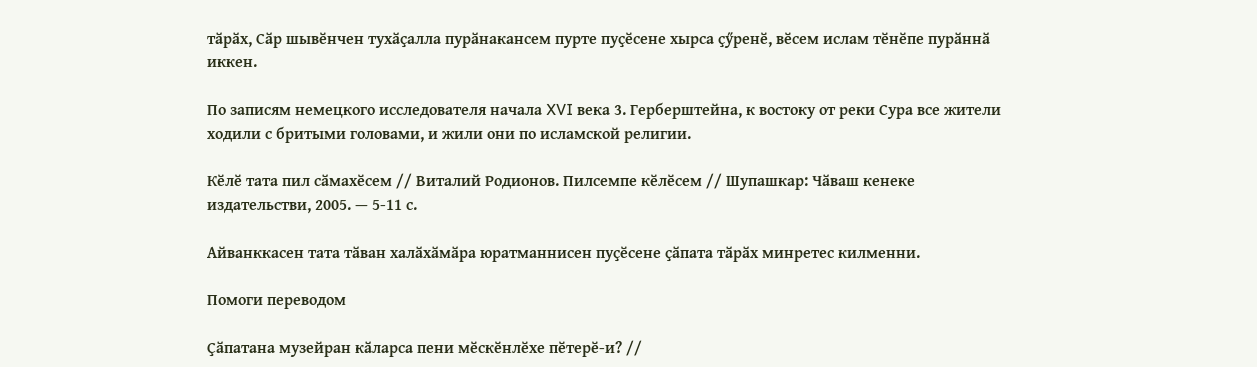тӑрӑх, Сӑр шывӗнчен тухӑҫалла пурӑнакансем пурте пуҫӗсене хырса ҫӳренӗ, вӗсем ислам тӗнӗпе пурӑннӑ иккен.

По записям немецкого исследователя начала XVI века 3. Герберштейна, к востоку от реки Сура все жители ходили с бритыми головами, и жили они по исламской религии.

Кӗлӗ тата пил сӑмахӗсем // Виталий Родионов. Пилсемпе кӗлӗсем // Шупашкар: Чӑваш кенеке издательстви, 2005. — 5-11 с.

Айванккасен тата тӑван халӑхӑмӑра юратманнисен пуҫӗсене ҫӑпата тӑрӑх минретес килменни.

Помоги переводом

Ҫӑпатана музейран кӑларса пени мӗскӗнлӗхе пӗтерӗ-и? //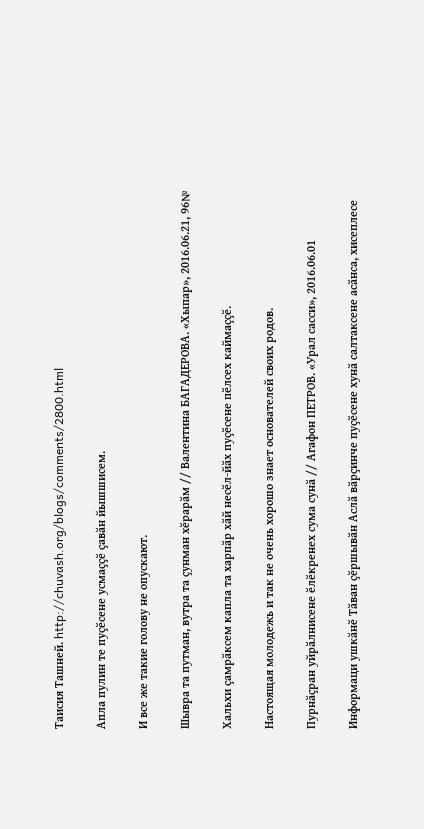Таисия Ташней. http://chuvash.org/blogs/comments/2800.html

Апла пулин те пуҫӗсене усмаҫҫӗ ҫавӑн йышшисем.

И все же такие голову не опускают.

Шывра та путман, вутра та ҫунман хӗрарӑм // Валентина БАГАДЕРОВА. «Хыпар», 2016.06.21, 96№

Хальхи ҫамрӑксем капла та харпӑр хӑй несӗл-йӑх пуҫӗсене пӗлсех каймаҫҫӗ.

Настоящая молодежь и так не очень хорошо знает основателей своих родов.

Пурнӑҫран уйрӑлнисене ӗлӗкренех сума сунӑ // Агафон ПЕТРОВ. «Урал сасси», 2016.06.01

Информаци ушкӑнӗ Тӑван ҫӗршывӑн Аслӑ вӑрҫинче пуҫӗсене хунӑ салтаксене асӑнса, хисеплесе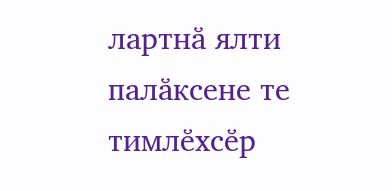лартнӑ ялти палӑксене те тимлӗхсӗр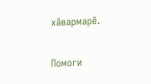хӑвармарӗ.

Помоги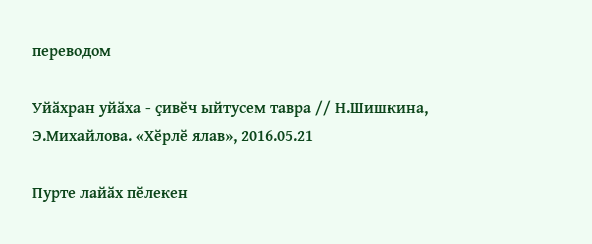переводом

Уйӑхран уйӑха - ҫивӗч ыйтусем тавра // Н.Шишкина, Э.Михайлова. «Хӗрлӗ ялав», 2016.05.21

Пурте лайӑх пӗлекен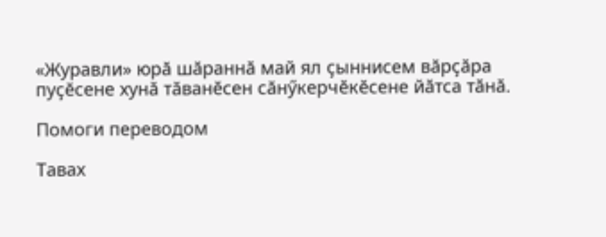«Журавли» юрӑ шӑраннӑ май ял ҫыннисем вӑрҫӑра пуҫӗсене хунӑ тӑванӗсен сӑнӳкерчӗкӗсене йӑтса тӑнӑ.

Помоги переводом

Тавах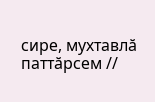сире, мухтавлӑ паттӑрсем //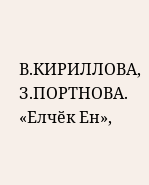В.КИРИЛЛОВА, З.ПОРТНОВА. «Елчӗк Ен»,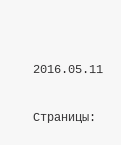2016.05.11

Страницы: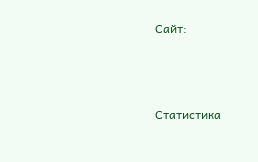Сайт:



Статистика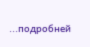...подробней